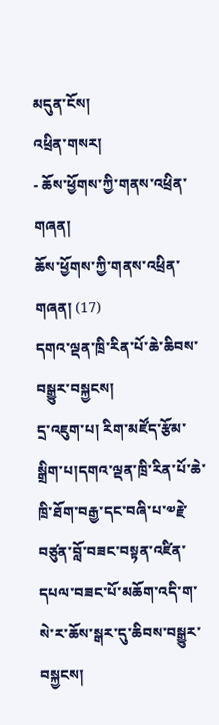མདུན་ངོས།
འཕྲིན་གསར།
- ཆོས་ཕྱོགས་ཀྱི་གནས་འཕྲིན་གཞན།
ཆོས་ཕྱོགས་ཀྱི་གནས་འཕྲིན་གཞན། (17)
དགའ་ལྡན་ཁྲི་རིན་པོ་ཆེ་ཆིབས་བསྒྱུར་བསྐྱངས།
དྲ་འཇུག་པ། རིག་མཛོད་རྩོམ་སྒྲིག་པ།དགའ་ལྡན་ཁྲི་རིན་པོ་ཆེ་ཁྲི་ཐོག་བརྒྱ་དང་བཞི་པ་༧རྗེ་བཙུན་བློ་བཟང་བསྟན་འཛིན་དཔལ་བཟང་པོ་མཆོག་འདི་ག་སེ་ར་ཆོས་སྒར་དུ་ཆིབས་བསྒྱུར་བསྐྱངས།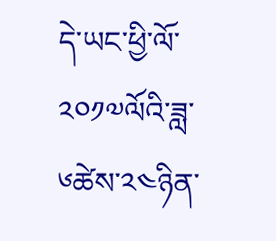དེ་ཡང་ཕྱི་ལོ་༢༠༡༧ལོའི་ཟླ་༦ཚེས་༢༤ཉིན་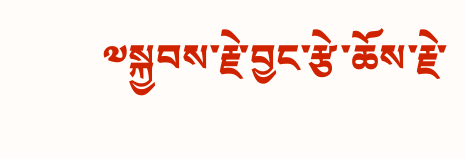༧སྐྱབས་རྗེ་བྱང་རྩེ་ཆོས་རྗེ་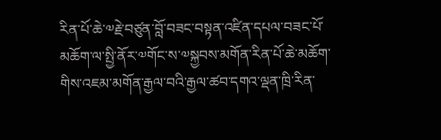རིན་པོ་ཆེ་༧རྗེ་བཙུན་བློ་བཟང་བསྟན་འཛིན་དཔལ་བཟང་པོ་མཆོག་ལ་སྤྱི་ནོར་༧གོང་ས་༧སྐྱབས་མགོན་རིན་པོ་ཆེ་མཆོག་གིས་འཇམ་མགོན་རྒྱལ་བའི་རྒྱལ་ཚབ་དགའ་ལྡན་ཁྲི་རིན་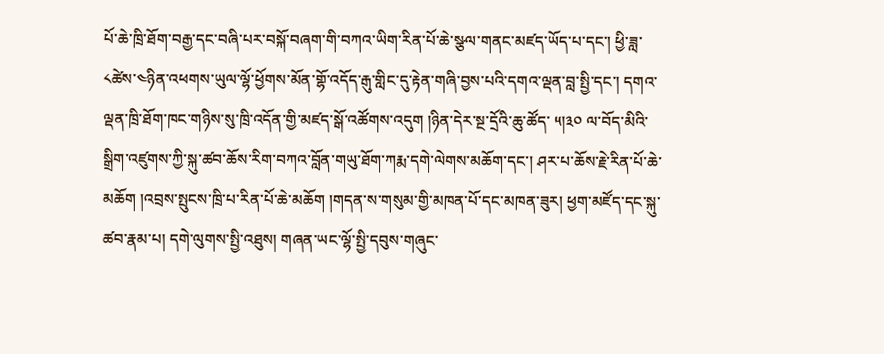པོ་ཆེ་ཁྲི་ཐོག་བརྒྱ་དང་བཞི་པར་བསྐོ་བཞག་གི་བཀའ་ཡིག་རིན་པོ་ཆེ་སྩལ་གནང་མཛད་ཡོད་པ་དང་། ཕྱི་ཟླ་༨ཚེས་༤ཉིན་འཕགས་ཡུལ་ལྷོ་ཕྱོགས་མོན་གྷོ་འདོད་རྒུ་གླིང་དུ་རྟེན་གཞི་བྱས་པའི་དགའ་ལྡན་བླ་སྤྱི་དང་། དགའ་ལྡན་ཁྲི་ཐོག་ཁང་གཉིས་སུ་ཁྲི་འདོན་གྱི་མཛད་སྒོ་འཚོགས་འདུག །ཉིན་དེར་སྔ་དྲོའི་ཆུ་ཚོད་ ༥།༣༠ ལ་བོད་མིའི་སྒྲིག་འཛུགས་ཀྱི་སྐུ་ཚབ་ཆོས་རིག་བཀའ་བློན་གཡུ་ཐོག་ཀརྨ་དགེ་ལེགས་མཆོག་དང་། ཤར་པ་ཆོས་རྗེ་རིན་པོ་ཆེ་མཆོག །འབྲས་སྤུངས་ཁྲི་པ་རིན་པོ་ཆེ་མཆོག །གདན་ས་གསུམ་གྱི་མཁན་པོ་དང་མཁན་ཟུར། ཕྱག་མཛོད་དང་སྐུ་ཚབ་རྣམ་པ། དགེ་ལུགས་སྤྱི་འཐུས། གཞན་ཡང་ལྷོ་སྤྱི་དབུས་གཞུང་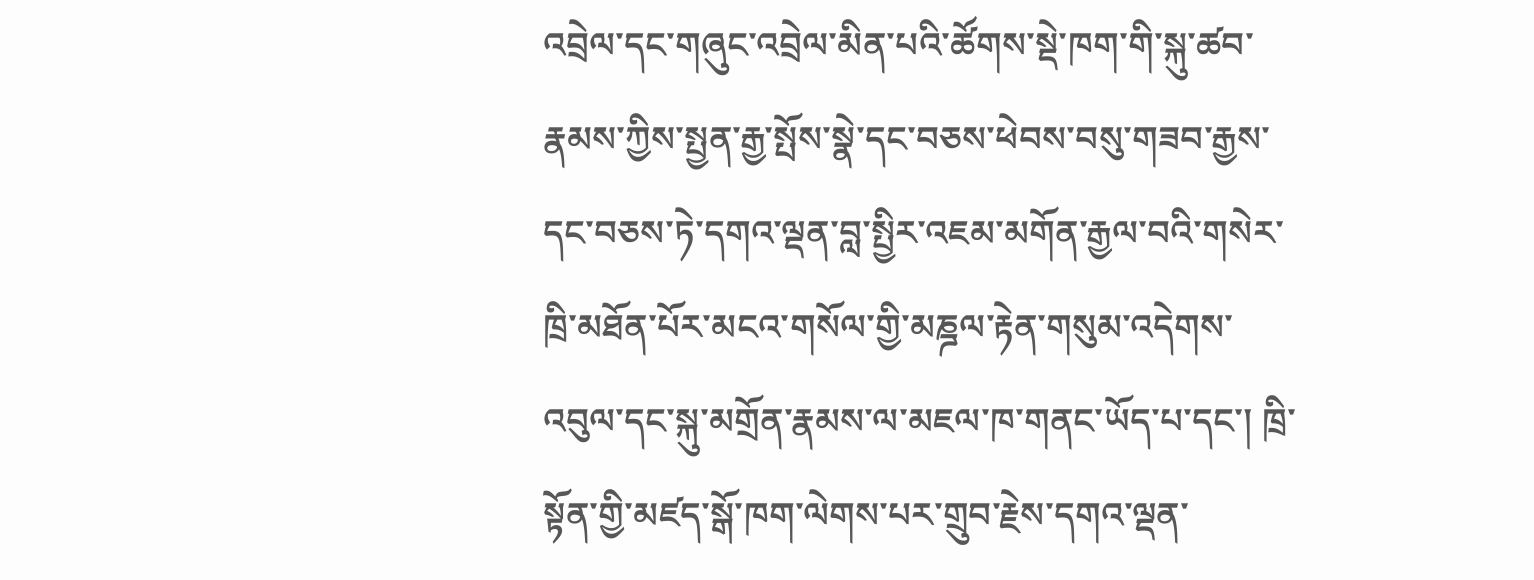འབྲེལ་དང་གཞུང་འབྲེལ་མིན་པའི་ཚོགས་སྡེ་ཁག་གི་སྐུ་ཚབ་རྣམས་ཀྱིས་སྤྱན་རྒྱ་སྤོས་སྣེ་དང་བཅས་ཕེབས་བསུ་གཟབ་རྒྱས་དང་བཅས་ཏེ་དགའ་ལྡན་བླ་སྤྱིར་འཇམ་མགོན་རྒྱལ་བའི་གསེར་ཁྲི་མཐོན་པོར་མངའ་གསོལ་གྱི་མཎྜལ་རྟེན་གསུམ་འདེགས་འབུལ་དང་སྐུ་མགྲོན་རྣམས་ལ་མཇལ་ཁ་གནང་ཡོད་པ་དང་། ཁྲི་སྟོན་གྱི་མཛད་སྒོ་ཁག་ལེགས་པར་གྲུབ་རྗེས་དགའ་ལྡན་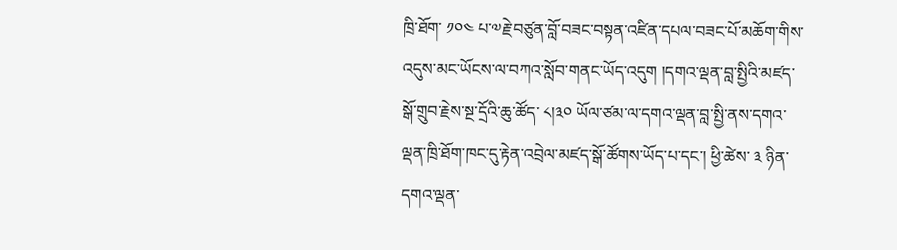ཁྲི་ཐོག་ ༡༠༤ པ་༧རྗེ་བཙུན་བློ་བཟང་བསྟན་འཛིན་དཔལ་བཟང་པོ་མཆོག་གིས་འདུས་མང་ཡོངས་ལ་བཀའ་སློབ་གནང་ཡོད་འདུག །དགའ་ལྡན་བླ་སྤྱིའི་མཛད་སྒོ་གྲུབ་རྗེས་སྔ་དྲོའི་ཆུ་ཚོད་ ༨།༣༠ ཡོལ་ཙམ་ལ་དགའ་ལྡན་བླ་སྤྱི་ནས་དགའ་ལྡན་ཁྲི་ཐོག་ཁང་དུ་རྟེན་འབྲེལ་མཛད་སྒོ་ཚོགས་ཡོད་པ་དང་། ཕྱི་ཚེས་ ༣ ཉིན་དགའ་ལྡན་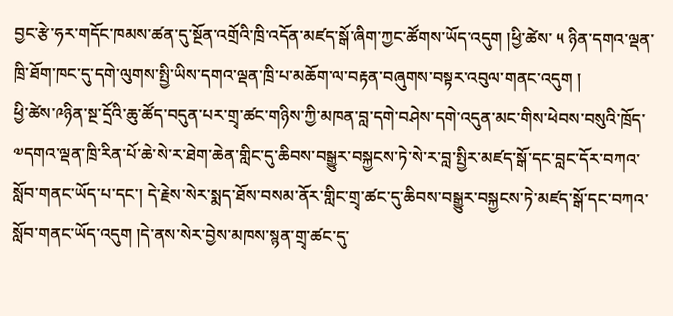བྱང་རྩེ་ཧར་གདོང་ཁམས་ཚན་དུ་སྔོན་འགྲོའི་ཁྲི་འདོན་མཛད་སྒོ་ཞིག་ཀྱང་ཚོགས་ཡོད་འདུག །ཕྱི་ཚེས་ ༥ ཉིན་དགའ་ལྡན་ཁྲི་ཐོག་ཁང་དུ་དགེ་ལུགས་སྤྱི་ཡིས་དགའ་ལྡན་ཁྲི་པ་མཆོག་ལ་བརྟན་བཞུགས་བསྟར་འབུལ་གནང་འདུག །
ཕྱི་ཚེས་༩ཉིན་སྔ་དྲོའི་ཆུ་ཚོད་བདུན་པར་གྲྭ་ཚང་གཉིས་ཀྱི་མཁན་བླ་དགེ་བཤེས་དགེ་འདུན་མང་གིས་ཕེབས་བསུའི་ཁྲོད་༧དགའ་ལྡན་ཁྲི་རིན་པོ་ཆེ་སེ་ར་ཐེག་ཆེན་གླིང་དུ་ཆིབས་བསྒྱུར་བསྐྱངས་ཏེ་སེ་ར་བླ་སྤྱིར་མཛད་སྒོ་དང་བླང་དོར་བཀའ་སློབ་གནང་ཡོད་པ་དང་། དེ་རྗེས་སེར་སྨད་ཐོས་བསམ་ནོར་གླིང་གྲྭ་ཚང་དུ་ཆིབས་བསྒྱུར་བསྐྱངས་ཏེ་མཛད་སྒོ་དང་བཀའ་སློབ་གནང་ཡོད་འདུག །དེ་ནས་སེར་བྱེས་མཁས་སྙན་གྲྭ་ཚང་དུ་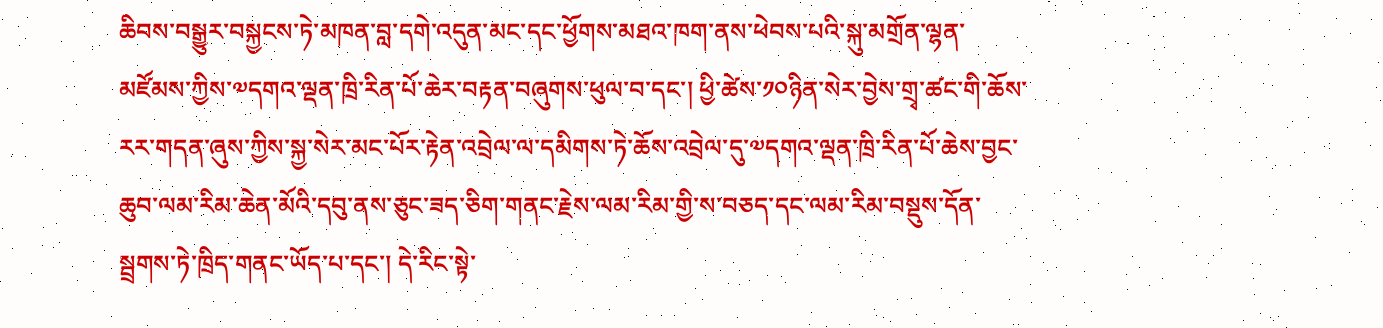ཆིབས་བསྒྱུར་བསྐྱངས་ཏེ་མཁན་བླ་དགེ་འདུན་མང་དང་ཕྱོགས་མཐའ་ཁག་ནས་ཕེབས་པའི་སྐུ་མགྲོན་ལྷན་མཛོམས་ཀྱིས་༧དགའ་ལྡན་ཁྲི་རིན་པོ་ཆེར་བརྟན་བཞུགས་ཕུལ་བ་དང་། ཕྱི་ཚེས་༡༠ཉིན་སེར་བྱེས་གྲྭ་ཚང་གི་ཆོས་རར་གདན་ཞུས་ཀྱིས་སྐྱ་སེར་མང་པོར་རྟེན་འབྲེལ་ལ་དམིགས་ཏེ་ཆོས་འབྲེལ་དུ་༧དགའ་ལྡན་ཁྲི་རིན་པོ་ཆེས་བྱང་ཆུབ་ལམ་རིམ་ཆེན་མོའི་དབུ་ནས་ཅུང་ཟད་ཅིག་གནང་རྗེས་ལམ་རིམ་གྱི་ས་བཅད་དང་ལམ་རིམ་བསྡུས་དོན་སྦྲགས་ཏེ་ཁྲིད་གནང་ཡོད་པ་དང་། དེ་རིང་སྟེ་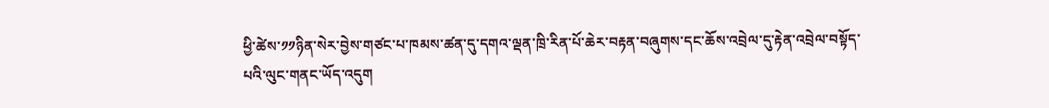ཕྱི་ཚེས་༡༡ཉིན་སེར་བྱེས་གཙང་པ་ཁམས་ཚན་དུ་དགའ་ལྡན་ཁྲི་རིན་པོ་ཆེར་བརྟན་བཞུགས་དང་ཆོས་འབྲེལ་དུ་རྟེན་འབྲེལ་བསྟོད་པའི་ལུང་གནང་ཡོད་འདུག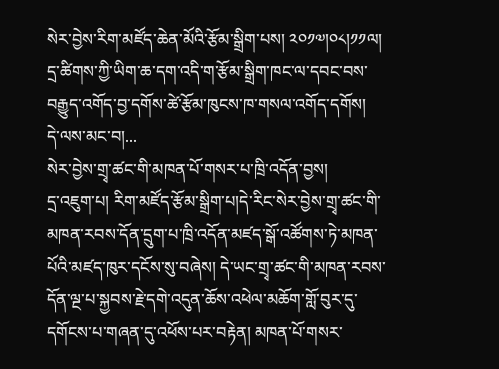སེར་བྱེས་རིག་མཛོད་ཆེན་མོའི་རྩོམ་སྒྲིག་པས། ༢༠༡༧།༠༨།༡༡ལ།
དྲ་ཚིགས་ཀྱི་ཡིག་ཆ་དག་འདི་ག་རྩོམ་སྒྲིག་ཁང་ལ་དབང་བས་བརྒྱུད་འགོད་བྱ་དགོས་ཚེ་རྩོམ་ཁུངས་ཁ་གསལ་འགོད་དགོས།
དེ་ལས་མང་བ།...
སེར་བྱེས་གྲྭ་ཚང་གི་མཁན་པོ་གསར་པ་ཁྲི་འདོན་བྱས།
དྲ་འཇུག་པ། རིག་མཛོད་རྩོམ་སྒྲིག་པ།དེ་རིང་སེར་བྱེས་གྲྭ་ཚང་གི་མཁན་རབས་དོན་དྲུག་པ་ཁྲི་འདོན་མཛད་སྒོ་འཚོགས་ཏེ་མཁན་པོའི་མཛད་ཁུར་དངོས་སུ་བཞེས། དེ་ཡང་གྲྭ་ཚང་གི་མཁན་རབས་དོན་ལྔ་པ་སྐྱབས་རྗེ་དགེ་འདུན་ཆོས་འཕེལ་མཆོག་གློ་བུར་དུ་དགོངས་པ་གཞན་དུ་འཕོས་པར་བརྟེན། མཁན་པོ་གསར་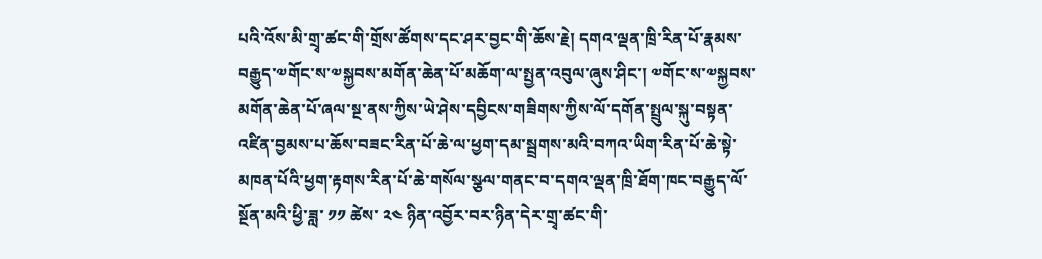པའི་འོས་མི་གྲྭ་ཚང་གི་གྲོས་ཚོགས་དང་ཤར་བྱང་གི་ཆོས་རྗེ། དགའ་ལྡན་ཁྲི་རིན་པོ་རྣམས་བརྒྱུད་༧གོང་ས་༧སྐྱབས་མགོན་ཆེན་པོ་མཆོག་ལ་སྤྱན་འབུལ་ཞུས་ཤིང་། ༧གོང་ས་༧སྐྱབས་མགོན་ཆེན་པོ་ཞལ་སྔ་ནས་ཀྱིས་ཡེ་ཤེས་དབྱིངས་གཟིགས་ཀྱིས་ལོ་དགོན་སྤྲུལ་སྐུ་བསྟན་འཛིན་བྱམས་པ་ཆོས་བཟང་རིན་པོ་ཆེ་ལ་ཕྱག་དམ་སྦྲགས་མའི་བཀའ་ཡིག་རིན་པོ་ཆེ་སྟེ་མཁན་པོའི་ཕྱག་རྟགས་རིན་པོ་ཆེ་གསོལ་སྩལ་གནང་བ་དགའ་ལྡན་ཁྲི་ཐོག་ཁང་བརྒྱུད་ལོ་སྔོན་མའི་ཕྱི་ཟླ་ ༡༡ ཚེས་ ༢༤ ཉིན་འབྱོར་བར་ཉིན་དེར་གྲྭ་ཚང་གི་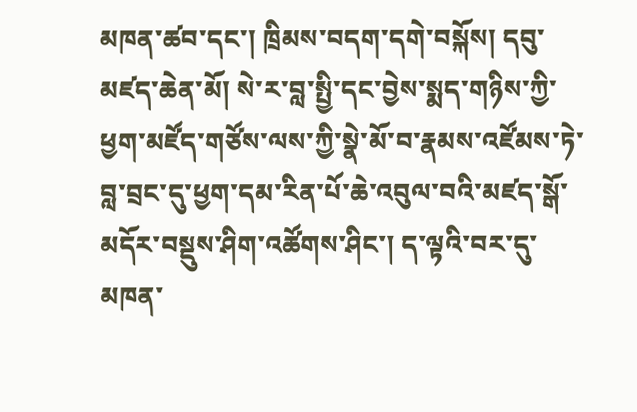མཁན་ཚབ་དང་། ཁྲིམས་བདག་དགེ་བསྐོས། དབུ་མཛད་ཆེན་མོ། སེ་ར་བླ་སྤྱི་དང་བྱེས་སྨད་གཉིས་ཀྱི་ཕྱག་མཛོད་གཙོས་ལས་ཀྱི་སྣེ་མོ་བ་རྣམས་འཛོམས་ཏེ་བླ་བྲང་དུ་ཕྱག་དམ་རིན་པོ་ཆེ་འབུལ་བའི་མཛད་སྒོ་མདོར་བསྡུས་ཤིག་འཚོགས་ཤིང་། ད་ལྟའི་བར་དུ་མཁན་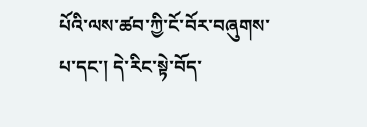པོའི་ལས་ཚབ་ཀྱི་ངོ་བོར་བཞུགས་པ་དང་། དེ་རིང་སྟེ་བོད་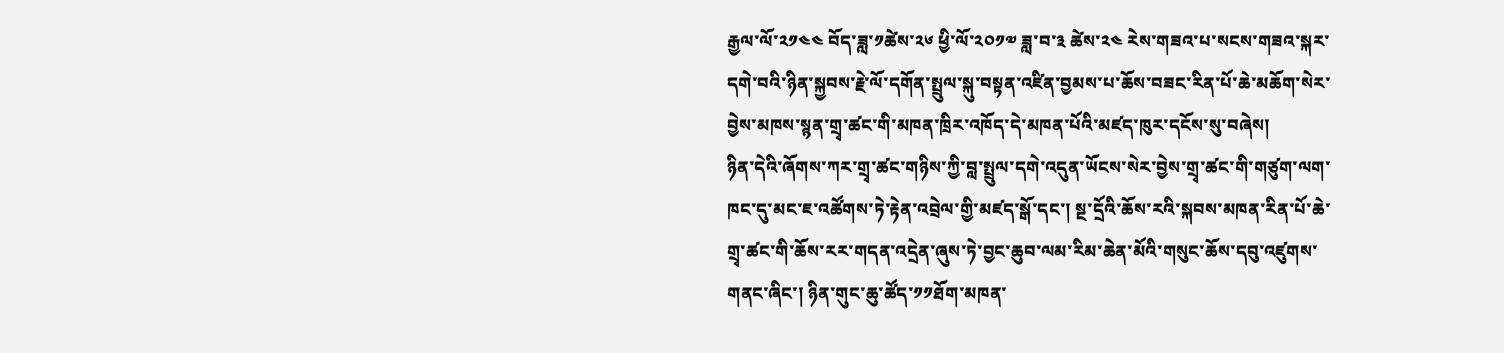རྒྱལ་ལོ་༢༡༤༤ བོད་ཟླ་༡ཚེས་༢༦ ཕྱི་ལོ་༢༠༡༧ ཟླ་བ་༣ ཚེས་༢༤ རེས་གཟའ་པ་སངས་གཟའ་སྐར་དགེ་བའི་ཉིན་སྐྱབས་རྗེ་ལོ་དགོན་སྤྲུལ་སྐུ་བསྟན་འཛིན་བྱམས་པ་ཆོས་བཟང་རིན་པོ་ཆེ་མཆོག་སེར་བྱེས་མཁས་སྙན་གྲྭ་ཚང་གི་མཁན་ཁྲིར་འཁོད་དེ་མཁན་པོའི་མཛད་ཁུར་དངོས་སུ་བཞེས།
ཉིན་དེའི་ཞོགས་ཀར་གྲྭ་ཚང་གཉིས་ཀྱི་བླ་སྤྲུལ་དགེ་འདུན་ཡོངས་སེར་བྱེས་གྲྭ་ཚང་གི་གཙུག་ལག་ཁང་དུ་མང་ཇ་འཚོགས་ཏེ་རྟེན་འབྲེལ་གྱི་མཛད་སྒོ་དང་། སྔ་དྲོའི་ཆོས་རའི་སྐབས་མཁན་རིན་པོ་ཆེ་གྲྭ་ཚང་གི་ཆོས་རར་གདན་འདྲེན་ཞུས་ཏེ་བྱང་ཆུབ་ལམ་རིམ་ཆེན་མོའི་གསུང་ཆོས་དབུ་འཛུགས་གནང་ཞིང་། ཉིན་གུང་ཆུ་ཚོད་༡༡ཐོག་མཁན་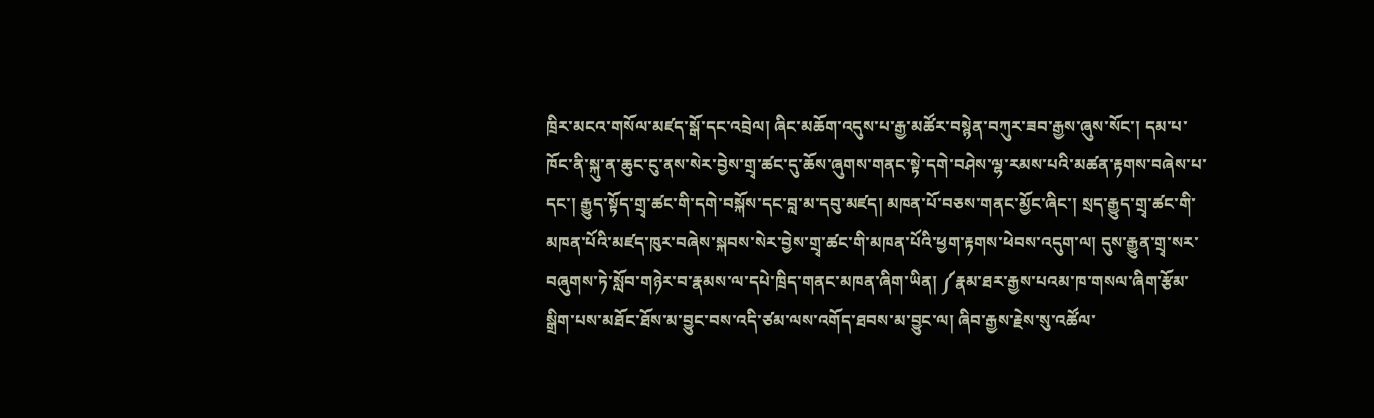ཁྲིར་མངའ་གསོལ་མཛད་སྒོ་དང་འབྲེལ། ཞིང་མཆོག་འདུས་པ་རྒྱ་མཚོར་བསྙེན་བཀུར་ཟབ་རྒྱས་ཞུས་སོང་། དམ་པ་ཁོང་ནི་སྐུ་ན་ཆུང་ངུ་ནས་སེར་བྱེས་གྲྭ་ཚང་དུ་ཆོས་ཞུགས་གནང་སྟེ་དགེ་བཤེས་ལྷ་རམས་པའི་མཚན་རྟགས་བཞེས་པ་དང་། རྒྱུད་སྟོད་གྲྭ་ཚང་གི་དགེ་བསྐོས་དང་བླ་མ་དབུ་མཛད། མཁན་པོ་བཅས་གནང་མྱོང་ཞིང་། སྲད་རྒྱུད་གྲྭ་ཚང་གི་མཁན་པོའི་མཛད་ཁུར་བཞེས་སྐབས་སེར་བྱེས་གྲྭ་ཚང་གི་མཁན་པོའི་ཕྱག་རྟགས་ཕེབས་འདུག་ལ། དུས་རྒྱུན་གྲྭ་སར་བཞུགས་ཏེ་སློབ་གཉེར་བ་རྣམས་ལ་དཔེ་ཁྲིད་གནང་མཁན་ཞིག་ཡིན། ༼རྣམ་ཐར་རྒྱས་པའམ་ཁ་གསལ་ཞིག་རྩོམ་སྒྲིག་པས་མཐོང་ཐོས་མ་བྱུང་བས་འདི་ཙམ་ལས་འགོད་ཐབས་མ་བྱུང་ལ། ཞིབ་རྒྱས་རྗེས་སུ་འཚོལ་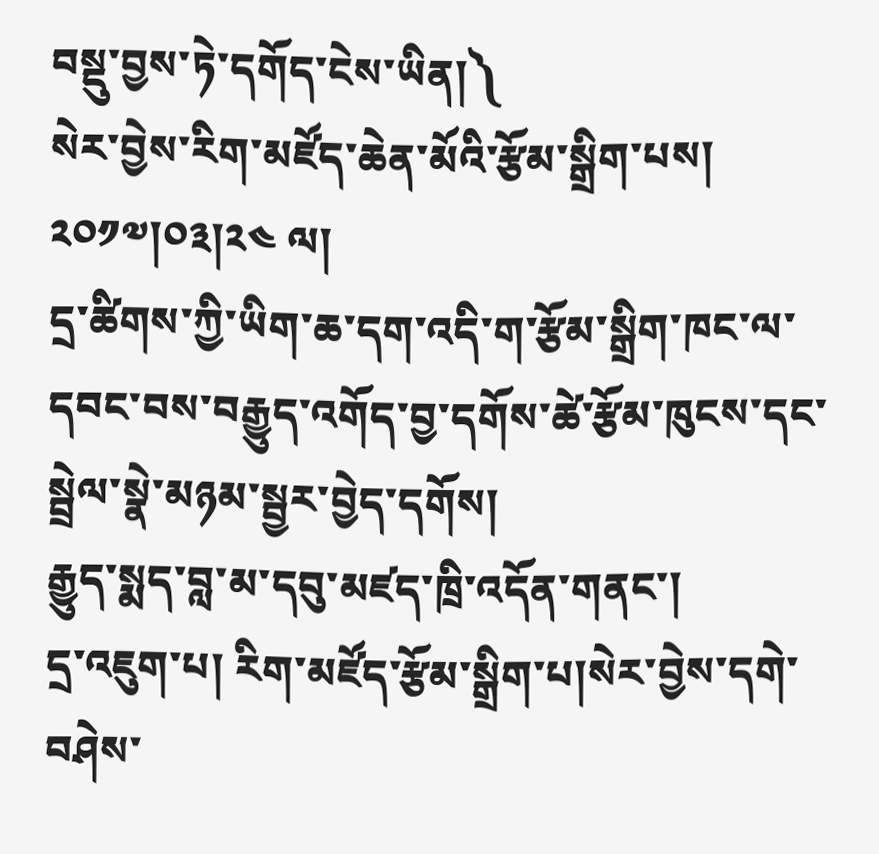བསྡུ་བྱས་ཏེ་དགོད་ངེས་ཡིན།༽
སེར་བྱེས་རིག་མཛོད་ཆེན་མོའི་རྩོམ་སྒྲིག་པས། ༢༠༡༧།༠༣།༢༤ ལ།
དྲ་ཚིགས་ཀྱི་ཡིག་ཆ་དག་འདི་ག་རྩོམ་སྒྲིག་ཁང་ལ་དབང་བས་བརྒྱུད་འགོད་བྱ་དགོས་ཚེ་རྩོམ་ཁུངས་དང་སྦྲེལ་སྣེ་མཉམ་སྦྱར་བྱེད་དགོས།
རྒྱུད་སྨད་བླ་མ་དབུ་མཛད་ཁྲི་འདོན་གནང་།
དྲ་འཇུག་པ། རིག་མཛོད་རྩོམ་སྒྲིག་པ།སེར་བྱེས་དགེ་བཤེས་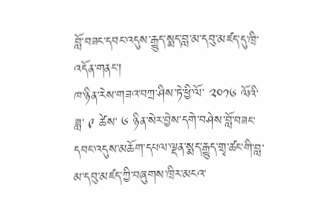བློ་བཟང་དབང་འདུས་རྒྱུད་སྨད་བླ་མ་དབུ་མཛད་དུ་ཁྲི་འདོན་གནང་།
ཁ་ཉིན་རེས་གཟའ་བཀྲ་ཤིས་ཏེ་ཕྱི་ལོ་ ༢༠༡༦ ལོའི་ཟླ་ ༩ ཚེས་ ༦ ཉིན་སེར་བྱེས་དགེ་བཤེས་བློ་བཟང་དབང་འདུས་མཆོག་དཔལ་ལྡན་སྨད་རྒྱུད་གྲྭ་ཚང་གི་བླ་མ་དབུ་མཛད་ཀྱི་བཞུགས་ཁྲིར་མངའ་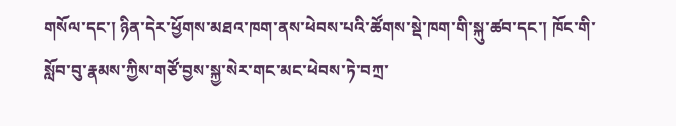གསོལ་དང་། ཉིན་དེར་ཕྱོགས་མཐའ་ཁག་ནས་ཕེབས་པའི་ཚོགས་སྡེ་ཁག་གི་སྐུ་ཚབ་དང་། ཁོང་གི་སློབ་བུ་རྣམས་ཀྱིས་གཙོ་བྱས་སྐྱ་སེར་གང་མང་ཕེབས་ཏེ་བཀྲ་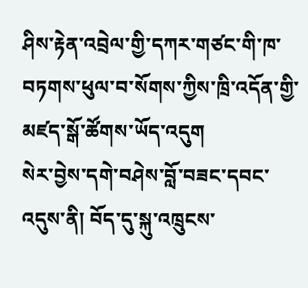ཤིས་རྟེན་འབྲེལ་གྱི་དཀར་གཙང་གི་ཁ་བཏགས་ཕུལ་བ་སོགས་ཀྱིས་ཁྲི་འདོན་གྱི་མཛད་སྒོ་ཚོགས་ཡོད་འདུག
སེར་བྱེས་དགེ་བཤེས་བློ་བཟང་དབང་འདུས་ནི། བོད་དུ་སྐུ་འཁྲུངས་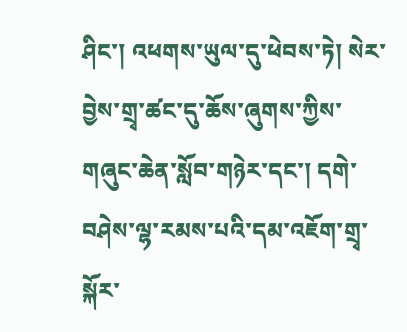ཤིང་། འཕགས་ཡུལ་དུ་ཕེབས་ཏེ། སེར་བྱེས་གྲྭ་ཚང་དུ་ཆོས་ཞུགས་ཀྱིས་གཞུང་ཆེན་སློབ་གཉེར་དང་། དགེ་བཤེས་ལྷ་རམས་པའི་དམ་འཇོག་གྲྭ་སྐོར་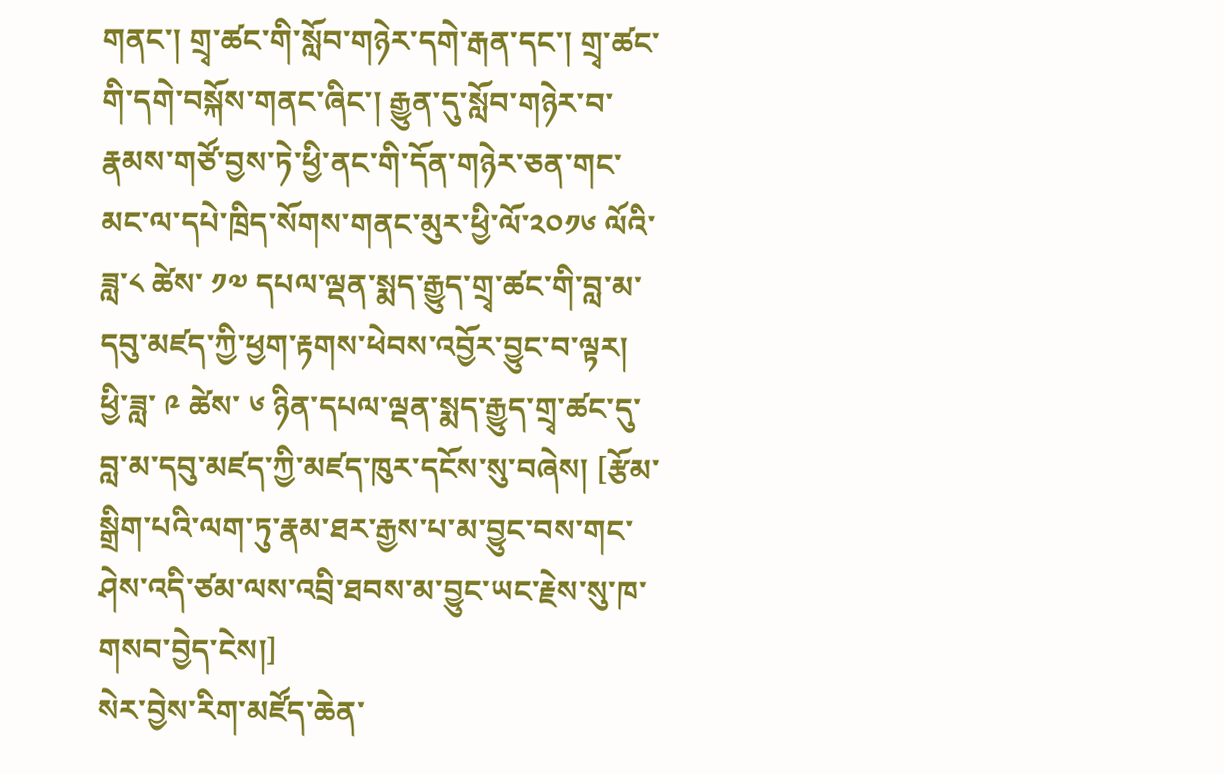གནང་། གྲྭ་ཚང་གི་སློབ་གཉེར་དགེ་རྒན་དང་། གྲྭ་ཚང་གི་དགེ་བསྐོས་གནང་ཞིང་། རྒྱུན་དུ་སློབ་གཉེར་བ་རྣམས་གཙོ་བྱས་ཏེ་ཕྱི་ནང་གི་དོན་གཉེར་ཅན་གང་མང་ལ་དཔེ་ཁྲིད་སོགས་གནང་མུར་ཕྱི་ལོ་༢༠༡༦ ལོའི་ཟླ་༨ ཚེས་ ༡༧ དཔལ་ལྡན་སྨད་རྒྱུད་གྲྭ་ཚང་གི་བླ་མ་དབུ་མཛད་ཀྱི་ཕྱག་རྟགས་ཕེབས་འབྱོར་བྱུང་བ་ལྟར། ཕྱི་ཟླ་ ༩ ཚེས་ ༦ ཉིན་དཔལ་ལྡན་སྨད་རྒྱུད་གྲྭ་ཚང་དུ་བླ་མ་དབུ་མཛད་ཀྱི་མཛད་ཁུར་དངོས་སུ་བཞེས། [རྩོམ་སྒྲིག་པའི་ལག་ཏུ་རྣམ་ཐར་རྒྱས་པ་མ་བྱུང་བས་གང་ཤེས་འདི་ཙམ་ལས་འབྲི་ཐབས་མ་བྱུང་ཡང་རྗེས་སུ་ཁ་གསབ་བྱེད་ངེས།]
སེར་བྱེས་རིག་མཛོད་ཆེན་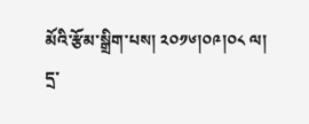མོའི་རྩོམ་སྒྲིག་པས། ༢༠༡༦།༠༩།༠༨ ལ།
དྲ་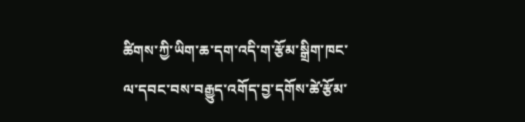ཚིགས་ཀྱི་ཡིག་ཆ་དག་འདི་ག་རྩོམ་སྒྲིག་ཁང་ལ་དབང་བས་བརྒྱུད་འགོད་བྱ་དགོས་ཚེ་རྩོམ་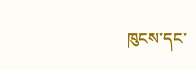ཁུངས་དང་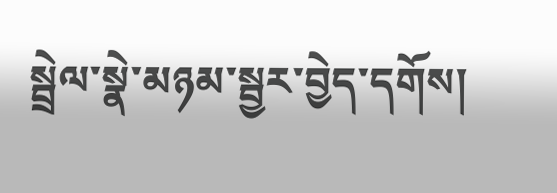སྦྲེལ་སྣེ་མཉམ་སྦྱར་བྱེད་དགོས།